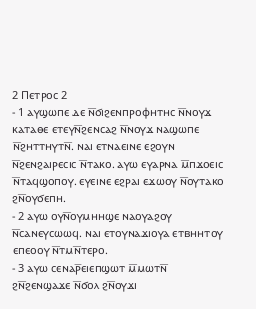2 Ⲡⲉⲧⲣⲟⲥ 2
- 1 ⲁⲩϣⲱⲡⲉ ⲇⲉ ⲛ̅ϭⲓϩⲉⲛⲡⲣⲟⲫⲏⲧⲏⲥ ⲛ̅ⲛⲟⲩϫ ⲕⲁⲧⲁⲑⲉ ⲉⲧⲉⲩⲛ̅ϩⲉⲛⲥⲁϩ ⲛ̅ⲛⲟⲩϫ ⲛⲁϣⲱⲡⲉ ⲛ̅ϩⲏⲧⲧⲏⲩⲧⲛ̅. ⲛⲁⲓ ⲉⲧⲛⲁⲉⲓⲛⲉ ⲉϩⲟⲩⲛ ⲛ̅ϩⲉⲛϩⲁⲓⲣⲉⲥⲓⲥ ⲛ̅ⲧⲁⲕⲟ. ⲁⲩⲱ ⲉⲩⲁⲣⲛⲁ ⲙ̅ⲡϫⲟⲉⲓⲥ ⲛ̅ⲧⲁϥϣⲟⲡⲟⲩ. ⲉⲩⲉⲓⲛⲉ ⲉϩⲣⲁⲓ ⲉϫⲱⲟⲩ ⲛ̅ⲟⲩⲧⲁⲕⲟ ϩⲛ̅ⲟⲩϭⲉⲡⲏ.
- 2 ⲁⲩⲱ ⲟⲩⲛ̅ⲟⲩⲙⲏⲏϣⲉ ⲛⲁⲟⲩⲁϩⲟⲩ ⲛ̅ⲥⲁⲛⲉⲩⲥⲱⲱϥ. ⲛⲁⲓ ⲉⲧⲟⲩⲛⲁϫⲓⲟⲩⲁ ⲉⲧⲃⲏⲏⲧⲟⲩ ⲉⲡⲉⲟⲟⲩ ⲛ̅ⲧⲙⲛ̅ⲧⲉⲣⲟ.
- 3 ⲁⲩⲱ ⲥⲉⲛⲁⲣ̅ⲉⲓⲉⲡϣⲱⲧ ⲙ̅ⲙⲱⲧⲛ̅ ϩⲛ̅ϩⲉⲛϣⲁϫⲉ ⲛ̅ϭⲟⲗ ϩⲛ̅ⲟⲩϫⲓ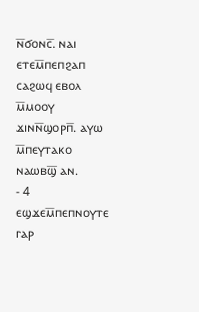ⲛ̅ϭⲟⲛⲥ̅. ⲛⲁⲓ ⲉⲧⲉⲙ̅ⲡⲉⲡϩⲁⲡ ⲥⲁϩⲱϥ ⲉⲃⲟⲗ ⲙ̅ⲙⲟⲟⲩ ϫⲓⲛⲛ̅ϣⲟⲣⲡ̅. ⲁⲩⲱ ⲙ̅ⲡⲉⲩⲧⲁⲕⲟ ⲛⲁⲱⲃϣ̅ ⲁⲛ.
- 4 ⲉϣϫⲉⲙ̅ⲡⲉⲡⲛⲟⲩⲧⲉ ⲅⲁⲣ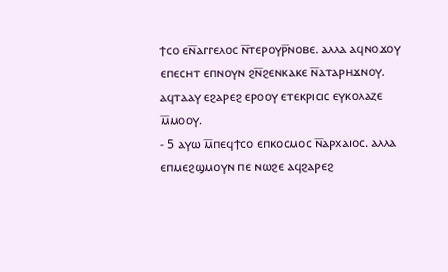ϯⲥⲟ ⲉⲛ̅ⲁⲅⲅⲉⲗⲟⲥ ⲛ̅ⲧⲉⲣⲟⲩⲣ̅ⲛⲟⲃⲉ. ⲁⲗⲗⲁ ⲁϥⲛⲟϫⲟⲩ ⲉⲡⲉⲥⲏⲧ ⲉⲡⲛⲟⲩⲛ ϩⲛ̅ϩⲉⲛⲕⲁⲕⲉ ⲛ̅ⲁⲧⲁⲣⲏϫⲛⲟⲩ. ⲁϥⲧⲁⲁⲩ ⲉϩⲁⲣⲉϩ ⲉⲣⲟⲟⲩ ⲉⲧⲉⲕⲣⲓⲥⲓⲥ ⲉⲩⲕⲟⲗⲁⲍⲉ ⲙ̅ⲙⲟⲟⲩ.
- 5 ⲁⲩⲱ ⲙ̅ⲡⲉϥϯⲥⲟ ⲉⲡⲕⲟⲥⲙⲟⲥ ⲛ̅ⲁⲣⲭⲁⲓⲟⲥ. ⲁⲗⲗⲁ ⲉⲡⲙⲉϩϣⲙⲟⲩⲛ ⲡⲉ ⲛⲱϩⲉ ⲁϥϩⲁⲣⲉϩ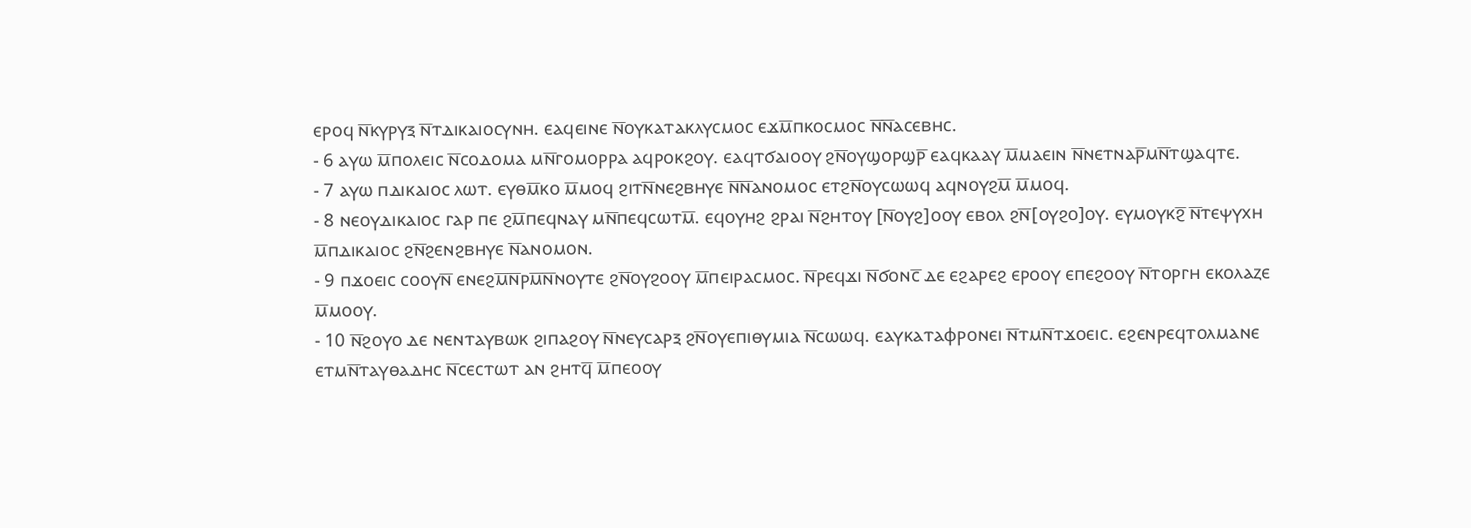ⲉⲣⲟϥ ⲛ̅ⲕⲩⲣⲩⲝ ⲛ̅ⲧⲇⲓⲕⲁⲓⲟⲥⲩⲛⲏ. ⲉⲁϥⲉⲓⲛⲉ ⲛ̅ⲟⲩⲕⲁⲧⲁⲕⲗⲩⲥⲙⲟⲥ ⲉϫⲙ̅ⲡⲕⲟⲥⲙⲟⲥ ⲛ̅ⲛ̅ⲁⲥⲉⲃⲏⲥ.
- 6 ⲁⲩⲱ ⲙ̅ⲡⲟⲗⲉⲓⲥ ⲛ̅ⲥⲟⲇⲟⲙⲁ ⲙⲛ̅ⲅⲟⲙⲟⲣⲣⲁ ⲁϥⲣⲟⲕϩⲟⲩ. ⲉⲁϥⲧϭⲁⲓⲟⲟⲩ ϩⲛ̅ⲟⲩϣⲟⲣϣⲣ̅ ⲉⲁϥⲕⲁⲁⲩ ⲙ̅ⲙⲁⲉⲓⲛ ⲛ̅ⲛⲉⲧⲛⲁⲣ̅ⲙⲛ̅ⲧϣⲁϥⲧⲉ.
- 7 ⲁⲩⲱ ⲡⲇⲓⲕⲁⲓⲟⲥ ⲗⲱⲧ. ⲉⲩⲑⲙ̅ⲕⲟ ⲙ̅ⲙⲟϥ ϩⲓⲧⲛ̅ⲛⲉϩⲃⲏⲩⲉ ⲛ̅ⲛ̅ⲁⲛⲟⲙⲟⲥ ⲉⲧϩⲛ̅ⲟⲩⲥⲱⲱϥ ⲁϥⲛⲟⲩϩⲙ̅ ⲙ̅ⲙⲟϥ.
- 8 ⲛⲉⲟⲩⲇⲓⲕⲁⲓⲟⲥ ⲅⲁⲣ ⲡⲉ ϩⲙ̅ⲡⲉϥⲛⲁⲩ ⲙⲛ̅ⲡⲉϥⲥⲱⲧⲙ̅. ⲉϥⲟⲩⲏϩ ϩⲣⲁⲓ ⲛ̅ϩⲏⲧⲟⲩ [ⲛ̅ⲟⲩϩ]ⲟⲟⲩ ⲉⲃⲟⲗ ϩⲛ̅[ⲟⲩϩⲟ]ⲟⲩ. ⲉⲩⲙⲟⲩⲕϩ̅ ⲛ̅ⲧⲉⲯⲩⲭⲏ ⲙ̅ⲡⲇⲓⲕⲁⲓⲟⲥ ϩⲛ̅ϩⲉⲛϩⲃⲏⲩⲉ ⲛ̅ⲁⲛⲟⲙⲟⲛ.
- 9 ⲡϫⲟⲉⲓⲥ ⲥⲟⲟⲩⲛ̅ ⲉⲛⲉϩⲙ̅ⲛ̅ⲣⲙ̅ⲛ̅ⲛⲟⲩⲧⲉ ϩⲛ̅ⲟⲩϩⲟⲟⲩ ⲙ̅ⲡⲉⲓⲣⲁⲥⲙⲟⲥ. ⲛ̅ⲣⲉϥϫⲓ ⲛ̅ϭⲟⲛⲥ̅ ⲇⲉ ⲉϩⲁⲣⲉϩ ⲉⲣⲟⲟⲩ ⲉⲡⲉϩⲟⲟⲩ ⲛ̅ⲧⲟⲣⲅⲏ ⲉⲕⲟⲗⲁⲍⲉ ⲙ̅ⲙⲟⲟⲩ.
- 10 ⲛ̅ϩⲟⲩⲟ ⲇⲉ ⲛⲉⲛⲧⲁⲩⲃⲱⲕ ϩⲓⲡⲁϩⲟⲩ ⲛ̅ⲛⲉⲩⲥⲁⲣⲝ ϩⲛ̅ⲟⲩⲉⲡⲓⲑⲩⲙⲓⲁ ⲛ̅ⲥⲱⲱϥ. ⲉⲁⲩⲕⲁⲧⲁⲫⲣⲟⲛⲉⲓ ⲛ̅ⲧⲙⲛ̅ⲧϫⲟⲉⲓⲥ. ⲉϩⲉⲛⲣⲉϥⲧⲟⲗⲙⲁⲛⲉ ⲉⲧⲙⲛ̅ⲧⲁⲩⲑⲁⲇⲏⲥ ⲛ̅ⲥⲉⲥⲧⲱⲧ ⲁⲛ ϩⲏⲧϥ̅ ⲙ̅ⲡⲉⲟⲟⲩ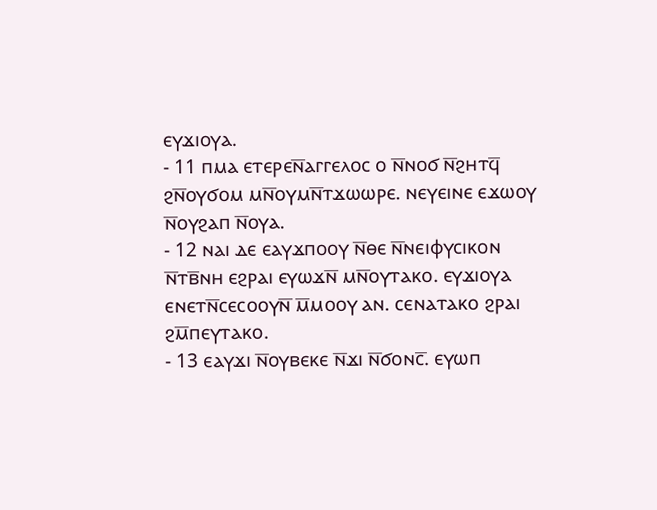ⲉⲩϫⲓⲟⲩⲁ.
- 11 ⲡⲙⲁ ⲉⲧⲉⲣⲉⲛ̅ⲁⲅⲅⲉⲗⲟⲥ ⲟ ⲛ̅ⲛⲟϭ ⲛ̅ϩⲏⲧϥ̅ ϩⲛ̅ⲟⲩϭⲟⲙ ⲙⲛ̅ⲟⲩⲙⲛ̅ⲧϫⲱⲱⲣⲉ. ⲛⲉⲩⲉⲓⲛⲉ ⲉϫⲱⲟⲩ ⲛ̅ⲟⲩϩⲁⲡ ⲛ̅ⲟⲩⲁ.
- 12 ⲛⲁⲓ ⲇⲉ ⲉⲁⲩϫⲡⲟⲟⲩ ⲛ̅ⲑⲉ ⲛ̅ⲛⲉⲓⲫⲩⲥⲓⲕⲟⲛ ⲛ̅ⲧⲃ̅ⲛⲏ ⲉϩⲣⲁⲓ ⲉⲩⲱϫⲛ̅ ⲙⲛ̅ⲟⲩⲧⲁⲕⲟ. ⲉⲩϫⲓⲟⲩⲁ ⲉⲛⲉⲧⲛ̅ⲥⲉⲥⲟⲟⲩⲛ̅ ⲙ̅ⲙⲟⲟⲩ ⲁⲛ. ⲥⲉⲛⲁⲧⲁⲕⲟ ϩⲣⲁⲓ ϩⲙ̅ⲡⲉⲩⲧⲁⲕⲟ.
- 13 ⲉⲁⲩϫⲓ ⲛ̅ⲟⲩⲃⲉⲕⲉ ⲛ̅ϫⲓ ⲛ̅ϭⲟⲛⲥ̅. ⲉⲩⲱⲡ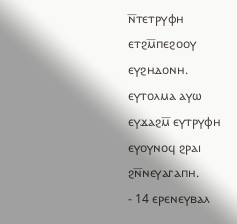ⲛ̅ⲧⲉⲧⲣⲩⲫⲏ ⲉⲧϩⲙ̅ⲡⲉϩⲟⲟⲩ ⲉⲩϩⲏⲇⲟⲛⲏ. ⲉⲩⲧⲟⲗⲙⲁ ⲁⲩⲱ ⲉⲩϫⲁϩⲙ̅ ⲉⲩⲧⲣⲩⲫⲏ ⲉⲩⲟⲩⲛⲟϥ ϩⲣⲁⲓ ϩⲛ̅ⲛⲉⲩⲁⲅⲁⲡⲏ.
- 14 ⲉⲣⲉⲛⲉⲩⲃⲁⲗ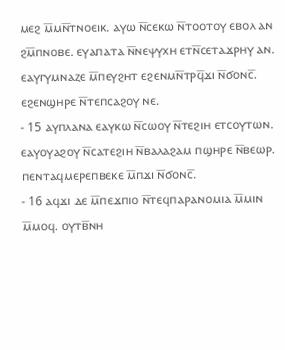ⲙⲉϩ ⲙ̅ⲙⲛ̅ⲧⲛⲟⲉⲓⲕ. ⲁⲩⲱ ⲛ̅ⲥⲉⲕⲱ ⲛ̅ⲧⲟⲟⲧⲟⲩ ⲉⲃⲟⲗ ⲁⲛ ϩⲙ̅ⲡⲛⲟⲃⲉ. ⲉⲩⲁⲡⲁⲧⲁ ⲛ̅ⲛⲉⲯⲩⲭⲏ ⲉⲧⲛ̅ⲥⲉⲧⲁϫⲣⲏⲩ ⲁⲛ. ⲉⲁⲩⲅⲩⲙⲛⲁⲍⲉ ⲙ̅ⲡⲉⲩϩⲏⲧ ⲉϩⲉⲛⲙⲛ̅ⲧⲣϥ̅ϫⲓ ⲛ̅ϭⲟⲛⲥ̅. ⲉϩⲉⲛϣⲏⲣⲉ ⲛ̅ⲧⲉⲡⲥⲁϩⲟⲩ ⲛⲉ.
- 15 ⲁⲩⲡⲗⲁⲛⲁ ⲉⲁⲩⲕⲱ ⲛ̅ⲥⲱⲟⲩ ⲛ̅ⲧⲉϩⲓⲏ ⲉⲧⲥⲟⲩⲧⲱⲛ. ⲉⲁⲩⲟⲩⲁϩⲟⲩ ⲛ̅ⲥⲁⲧⲉϩⲓⲏ ⲛ̅ⲃⲁⲗⲁϩⲁⲙ ⲡϣⲏⲣⲉ ⲛ̅ⲃⲉⲱⲣ. ⲡⲉⲛⲧⲁϥⲙⲉⲣⲉⲡⲃⲉⲕⲉ ⲙ̅ⲡϫⲓ ⲛ̅ϭⲟⲛⲥ̅.
- 16 ⲁϥϫⲓ ⲇⲉ ⲙ̅ⲡⲉϫⲡⲓⲟ ⲛ̅ⲧⲉϥⲡⲁⲣⲁⲛⲟⲙⲓⲁ ⲙ̅ⲙⲓⲛ ⲙ̅ⲙⲟϥ. ⲟⲩⲧⲃ̅ⲛⲏ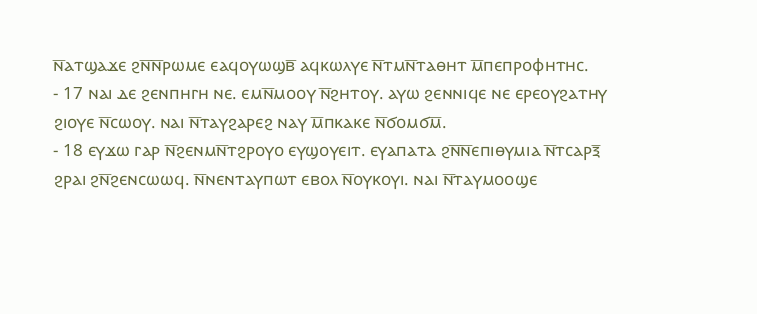ⲛ̅ⲁⲧϣⲁϫⲉ ϩⲛ̅ⲛ̅ⲣⲱⲙⲉ ⲉⲁϥⲟⲩⲱϣⲃ̅ ⲁϥⲕⲱⲗⲩⲉ ⲛ̅ⲧⲙⲛ̅ⲧⲁⲑⲏⲧ ⲙ̅ⲡⲉⲡⲣⲟⲫⲏⲧⲏⲥ.
- 17 ⲛⲁⲓ ⲇⲉ ϩⲉⲛⲡⲏⲅⲏ ⲛⲉ. ⲉⲙⲛ̅ⲙⲟⲟⲩ ⲛ̅ϩⲏⲧⲟⲩ. ⲁⲩⲱ ϩⲉⲛⲛⲓϥⲉ ⲛⲉ ⲉⲣⲉⲟⲩϩⲁⲧⲏⲩ ϩⲓⲟⲩⲉ ⲛ̅ⲥⲱⲟⲩ. ⲛⲁⲓ ⲛ̅ⲧⲁⲩϩⲁⲣⲉϩ ⲛⲁⲩ ⲙ̅ⲡⲕⲁⲕⲉ ⲛ̅ϭⲟⲙϭⲙ̅.
- 18 ⲉⲩϫⲱ ⲅⲁⲣ ⲛ̅ϩⲉⲛⲙⲛ̅ⲧϩⲣⲟⲩⲟ ⲉⲩϣⲟⲩⲉⲓⲧ. ⲉⲩⲁⲡⲁⲧⲁ ϩⲛ̅ⲛ̅ⲉⲡⲓⲑⲩⲙⲓⲁ ⲛ̅ⲧⲥⲁⲣⲝ̅ ϩⲣⲁⲓ ϩⲛ̅ϩⲉⲛⲥⲱⲱϥ. ⲛ̅ⲛⲉⲛⲧⲁⲩⲡⲱⲧ ⲉⲃⲟⲗ ⲛ̅ⲟⲩⲕⲟⲩⲓ. ⲛⲁⲓ ⲛ̅ⲧⲁⲩⲙⲟⲟϣⲉ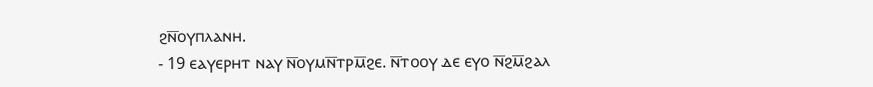ϩⲛ̅ⲟⲩⲡⲗⲁⲛⲏ.
- 19 ⲉⲁⲩⲉⲣⲏⲧ ⲛⲁⲩ ⲛ̅ⲟⲩⲙⲛ̅ⲧⲣⲙ̅ϩⲉ. ⲛ̅ⲧⲟⲟⲩ ⲇⲉ ⲉⲩⲟ ⲛ̅ϩⲙ̅ϩⲁⲗ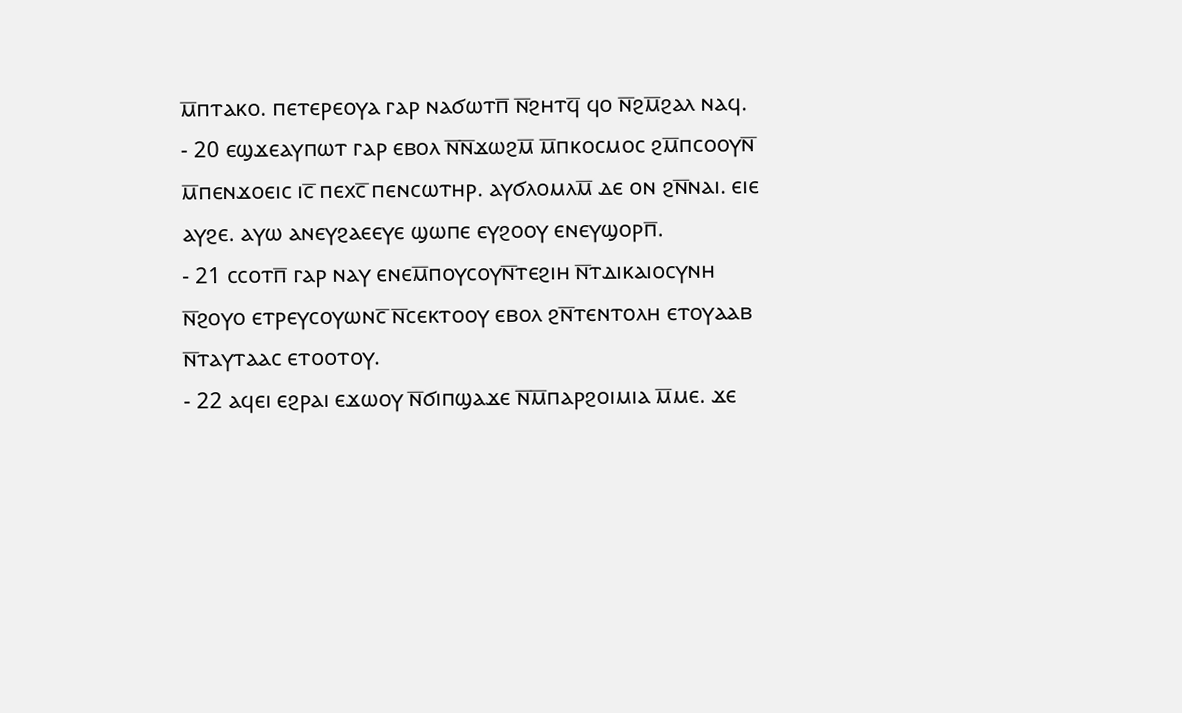ⲙ̅ⲡⲧⲁⲕⲟ. ⲡⲉⲧⲉⲣⲉⲟⲩⲁ ⲅⲁⲣ ⲛⲁϭⲱⲧⲡ̅ ⲛ̅ϩⲏⲧϥ̅ ϥⲟ ⲛ̅ϩⲙ̅ϩⲁⲗ ⲛⲁϥ.
- 20 ⲉϣϫⲉⲁⲩⲡⲱⲧ ⲅⲁⲣ ⲉⲃⲟⲗ ⲛ̅ⲛ̅ϫⲱϩⲙ̅ ⲙ̅ⲡⲕⲟⲥⲙⲟⲥ ϩⲙ̅ⲡⲥⲟⲟⲩⲛ̅ ⲙ̅ⲡⲉⲛϫⲟⲉⲓⲥ ⲓⲥ̅ ⲡⲉⲭⲥ̅ ⲡⲉⲛⲥⲱⲧⲏⲣ. ⲁⲩϭⲗⲟⲙⲗⲙ̅ ⲇⲉ ⲟⲛ ϩⲛ̅ⲛⲁⲓ. ⲉⲓⲉ ⲁⲩϩⲉ. ⲁⲩⲱ ⲁⲛⲉⲩϩⲁⲉⲉⲩⲉ ϣⲱⲡⲉ ⲉⲩϩⲟⲟⲩ ⲉⲛⲉⲩϣⲟⲣⲡ̅.
- 21 ⲥⲥⲟⲧⲡ̅ ⲅⲁⲣ ⲛⲁⲩ ⲉⲛⲉⲙ̅ⲡⲟⲩⲥⲟⲩⲛ̅ⲧⲉϩⲓⲏ ⲛ̅ⲧⲇⲓⲕⲁⲓⲟⲥⲩⲛⲏ ⲛ̅ϩⲟⲩⲟ ⲉⲧⲣⲉⲩⲥⲟⲩⲱⲛⲥ̅ ⲛ̅ⲥⲉⲕⲧⲟⲟⲩ ⲉⲃⲟⲗ ϩⲛ̅ⲧⲉⲛⲧⲟⲗⲏ ⲉⲧⲟⲩⲁⲁⲃ ⲛ̅ⲧⲁⲩⲧⲁⲁⲥ ⲉⲧⲟⲟⲧⲟⲩ.
- 22 ⲁϥⲉⲓ ⲉϩⲣⲁⲓ ⲉϫⲱⲟⲩ ⲛ̅ϭⲓⲡϣⲁϫⲉ ⲛ̅ⲙ̅ⲡⲁⲣϩⲟⲓⲙⲓⲁ ⲙ̅ⲙⲉ. ϫⲉ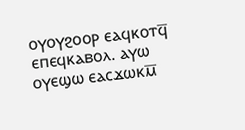ⲟⲩⲟⲩϩⲟⲟⲣ ⲉⲁϥⲕⲟⲧϥ̅ ⲉⲡⲉϥⲕⲁⲃⲟⲗ. ⲁⲩⲱ ⲟⲩⲉϣⲱ ⲉⲁⲥϫⲱⲕⲙ̅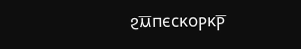ϩⲙ̅ⲡⲉⲥⲕⲟⲣⲕⲣ̅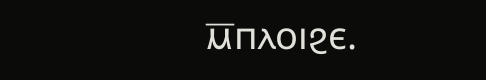ⲙ̅ⲡⲗⲟⲓϩⲉ.